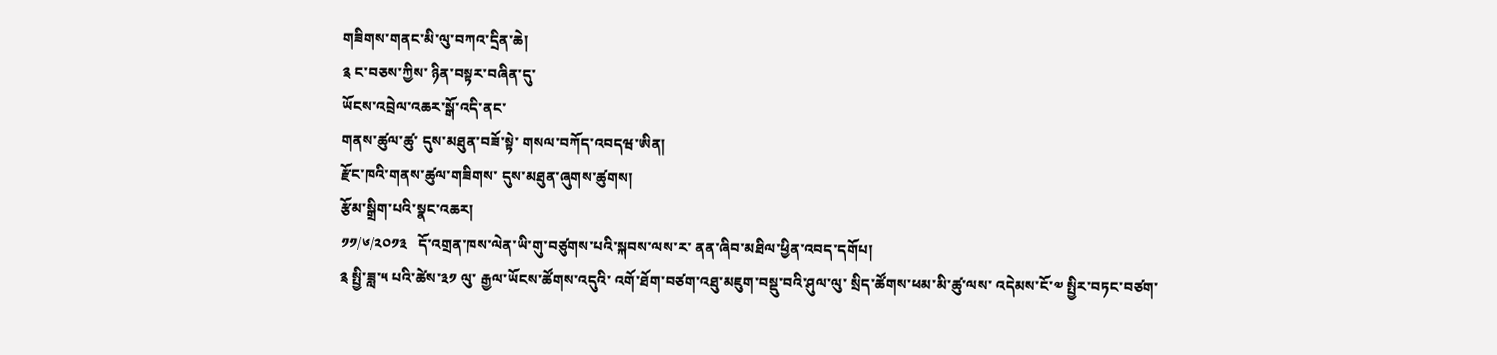གཟིགས་གནང་མི་ལུ་བཀའ་དྲིན་ཆེ།
༉ ང་བཅས་ཀྱིས་ ཉིན་བསྟར་བཞིན་དུ་
ཡོངས་འབྲེལ་འཆར་སྒོ་འདི་ནང་
གནས་ཚུལ་ཚུ་ དུས་མཐུན་བཟོ་སྟེ་ གསལ་བཀོད་འབདཝ་ཨིན།
རྫོང་ཁའི་གནས་ཚུལ་གཟིགས་ དུས་མཐུན་ཞུགས་ཚུགས།
རྩོམ་སྒྲིག་པའི་སྣང་འཆར།
༡༡/༦/༢༠༡༣   དོ་འགྲན་ཁས་ལེན་ཡི་གུ་བཙུགས་པའི་སྐབས་ལས་ར་ ནན་ཞིབ་མཐིལ་ཕྱིན་འབད་དགོཔ།
༉ སྤྱི་ཟླ་༥ པའི་ཚེས་༣༡ ལུ་ རྒྱལ་ཡོངས་ཚོགས་འདུའི་ འགོ་ཐོག་བཙག་འཐུ་མཇུག་བསྡུ་བའི་ཤུལ་ལུ་ སྲིད་ཚོགས་ཕམ་མི་ཚུ་ལས་ འདེམས་ངོ་༧ སྤྱིར་བཏང་བཙག་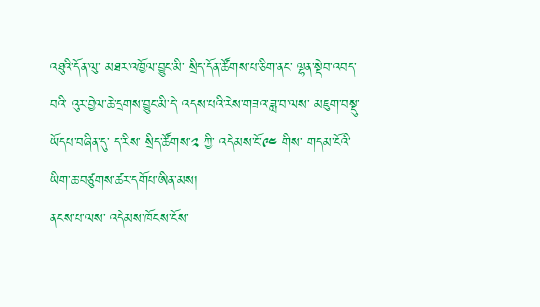འཐུའི་དོན་ལུ་ མཐར་འཁྱོལ་བྱུང་མི་ སྲིད་དོན་ཚོགས་པ་ཅིག་ནང་ ལྷན་སྡེབ་འབད་བའི་ འུར་བྱེལ་ཆེ་དྲགས་བྱུང་མི་དེ་ འདས་པའི་རེས་གཟའ་ཟླ་བ་ལས་ མཇུག་བསྡུ་ཡོདཔ་བཞིན་དུ་ ད་རིས་ སྲིད་ཚོགས་༢ ཀྱི་ འདེམས་ངོ་༩༤ གིས་ གདམ་ངོའི་ཡིག་ཆ་བཙུགས་ཚར་དགོཔ་ཨིན་མས།
ནངས་པ་ལས་ འདེམས་ཁོངས་ངོས་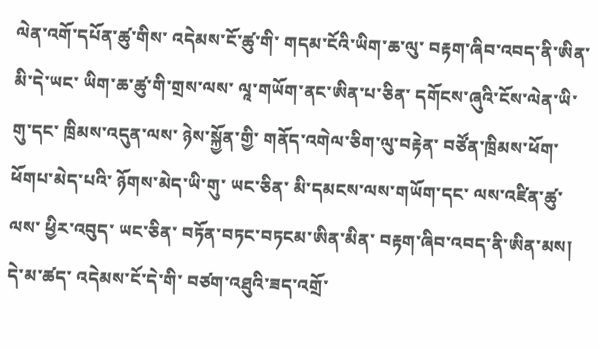ལེན་འགོ་དཔོན་ཚུ་གིས་ འདེམས་ངོ་ཚུ་གི་ གདམ་ངོའི་ཡིག་ཆ་ལུ་ བརྟག་ཞིབ་འབད་ནི་ཨིན་མི་དེ་ཡང་ ཡིག་ཆ་ཚུ་གི་གྲས་ལས་ ལཱ་གཡོག་ནང་ཨིན་པ་ཅིན་ དགོངས་ཞུའི་ངོས་ལེན་ཡི་གུ་དང་ ཁྲིམས་འདུན་ལས་ ཉེས་སྐྱོན་གྱི་ གནོད་འགེལ་ཅིག་ལུ་བརྟེན་ བཙོན་ཁྲིམས་ཕོག་ཕོགཔ་མེད་པའི་ ཉོགས་མེད་ཡི་གུ་ ཡང་ཅིན་ མི་དམངས་ལས་གཡོག་དང་ ལས་འཛིན་ཚུ་ལས་ ཕྱིར་འབུད་ ཡང་ཅིན་ བཏོན་བཏང་བཏངམ་ཨིན་མིན་ བརྟག་ཞིབ་འབད་ནི་ཨིན་མས།
དེ་མ་ཚད་ འདེམས་ངོ་དེ་གི་ བཙག་འཐུའི་ཟད་འགྲོ་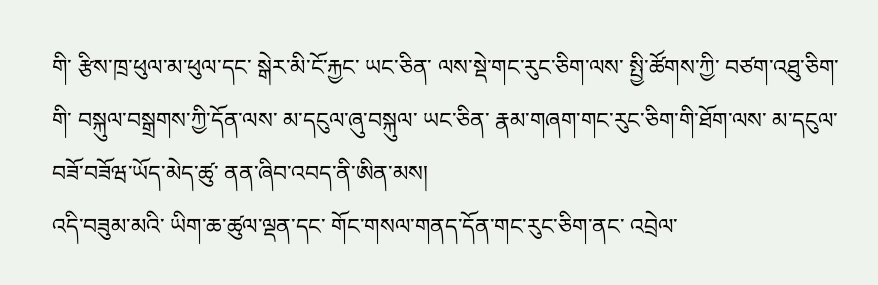གི་ རྩིས་ཁྲ་ཕུལ་མ་ཕུལ་དང་ སྒེར་མི་ངོ་རྐྱང་ ཡང་ཅིན་ ལས་སྡེ་གང་རུང་ཅིག་ལས་ སྤྱི་ཚོགས་ཀྱི་ བཙག་འཐུ་ཅིག་གི་ བསྐུལ་བསྒྲགས་ཀྱི་དོན་ལས་ མ་དངུལ་ཞུ་བསྐུལ་ ཡང་ཅིན་ རྣམ་གཞག་གང་རུང་ཅིག་གི་ཐོག་ལས་ མ་དངུལ་བཟོ་བཟོཝ་ཡོད་མེད་ཚུ་ ནན་ཞིབ་འབད་ནི་ཨིན་མས།
འདི་བཟུམ་མའི་ ཡིག་ཆ་ཚུལ་ལྡན་དང་ གོང་གསལ་གནད་དོན་གང་རུང་ཅིག་ནང་ འབྲེལ་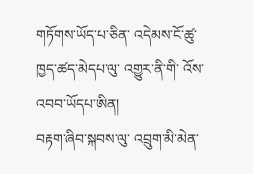གཏོགས་ཡོད་པ་ཅིན་ འདེམས་ངོ་ཚུ་ ཁྱད་ཚད་མེདཔ་ལུ་ འགྱུར་ནི་གི་ འོས་འབབ་ཡོདཔ་ཨིན།
བརྟག་ཞིབ་སྐབས་ལུ་ འབྲུག་མི་མེན་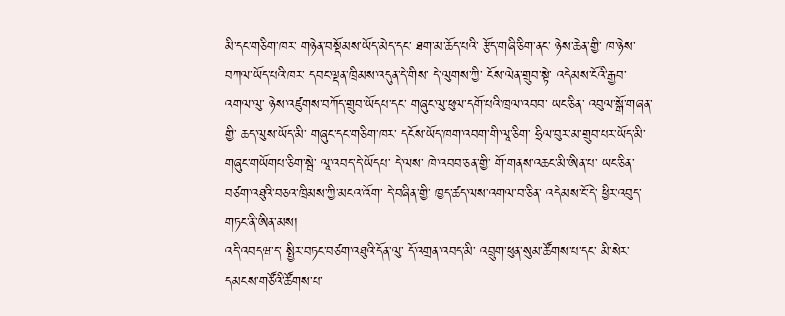མི་དང་གཅིག་ཁར་ གཉེན་བསྡོམས་ཡོད་མེད་དང་ ཐག་མ་ཆོད་པའི་ རྩོད་གཞི་ཅིག་ནང་ ཉེས་ཆེན་གྱི་ ཁ་ཉེས་བཀལ་ཡོད་པའི་ཁར་ དབང་ལྡན་ཁྲིམས་འདུན་དེ་གིས་ དེ་ལུགས་ཀྱི་ ངོས་ལེན་གྲུབ་སྟེ་ འདེམས་ངོའི་རྒྱབ་འགལ་ལུ་ ཉེས་འཛུགས་བཀོད་གྲུབ་ཡོདཔ་དང་ གཞུང་ལུ་ཕུལ་དགོ་པའི་ཁྲལ་འབབ་ ཡང་ཅིན་ འབུལ་སྒོ་གཞན་གྱི་ ཆད་ལུས་ཡོད་མི་ གཞུང་དང་གཅིག་ཁར་ དངོས་ཡོད་ཁག་འབག་གི་ལཱ་ཅིག་ ཧྲིལ་བུར་མ་གྲུབ་པར་ཡོད་མི་ གཞུང་གཡོགཔ་ཅིག་སྦེ་ ལཱ་འབད་དེ་ཡོདཔ་ དེ་ལས་ ཁེ་འབབ་ཅན་གྱི་ གོ་གནས་འཆང་མི་ཨིན་པ་ ཡང་ཅིན་ བཙག་འཐུའི་བཅའ་ཁྲིམས་ཀྱི་མངའ་འོག་ དེ་བཞིན་གྱི་ ཁྱད་ཚད་ལས་འགལ་བ་ཅིན་ འདེམས་ངོ་དེ་ ཕྱིར་འབུད་གཏང་ནི་ཨིན་མས།
འདི་འབདཝ་ད་ སྤྱིར་བཏང་བཙག་འཐུའི་དོན་ལུ་ དོ་འགྲན་འབད་མི་ འབྲུག་ཕུན་སུམ་ཚོགས་པ་དང་ མི་སེར་དམངས་གཙོའི་ཚོགས་པ་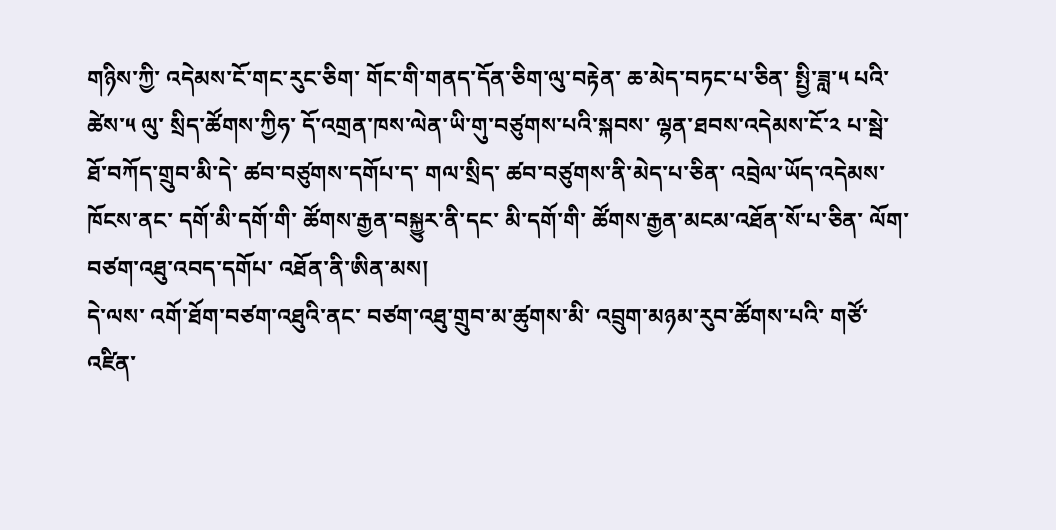གཉིས་ཀྱི་ འདེམས་ངོ་གང་རུང་ཅིག་ གོང་གི་གནད་དོན་ཅིག་ལུ་བརྟེན་ ཆ་མེད་བཏང་པ་ཅིན་ སྤྱི་ཟླ་༥ པའི་ཚེས་༥ ལུ་ སྲིད་ཚོགས་ཀྱིཧ་ དོ་འགྲན་ཁས་ལེན་ཡི་གུ་བཙུགས་པའི་སྐབས་ ལྷན་ཐབས་འདེམས་ངོ་༢ པ་སྦེ་ ཐོ་བཀོད་གྲུབ་མི་དེ་ ཚབ་བཙུགས་དགོཔ་ད་ གལ་སྲིད་ ཚབ་བཙུགས་ནི་མེད་པ་ཅིན་ འབྲེལ་ཡོད་འདེམས་ཁོངས་ནང་ དགོ་མི་དགོ་གི་ ཚོགས་རྒྱན་བསྐྱུར་ནི་དང་ མི་དགོ་གི་ ཚོགས་རྒྱན་མངམ་འཐོན་སོ་པ་ཅིན་ ལོག་བཙག་འཐུ་འབད་དགོཔ་ འཐོན་ནི་ཨིན་མས།
དེ་ལས་ འགོ་ཐོག་བཙག་འཐུའི་ནང་ བཙག་འཐུ་གྲུབ་མ་ཚུགས་མི་ འབྲུག་མཉམ་རུབ་ཚོགས་པའི་ གཙོ་འཛིན་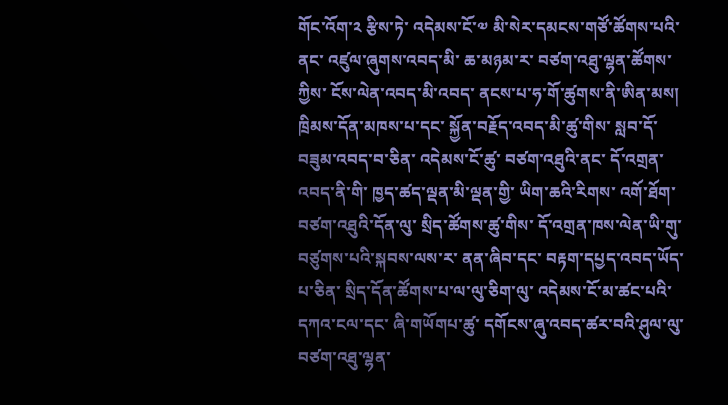གོང་འོག་༢ རྩིས་ཏེ་ འདེམས་ངོ་༧ མི་སེར་དམངས་གཙོ་ཚོགས་པའི་ནང་ འཛུལ་ཞུགས་འབད་མི་ ཆ་མཉམ་ར་ བཙག་འཐུ་ལྷན་ཚོགས་ཀྱིས་ ངོས་ལེན་འབད་མི་འབད་ ནངས་པ་ཧ་གོ་ཚུགས་ནི་ཨིན་མས།
ཁྲིམས་དོན་མཁས་པ་དང་ སྐྱོན་བརྗོད་འབད་མི་ཚུ་གིས་ སླབ་དོ་བཟུམ་འབད་བ་ཅིན་ འདེམས་ངོ་ཚུ་ བཙག་འཐུའི་ནང་ དོ་འགྲན་འབད་ནི་གི་ ཁྱད་ཚད་ལྡན་མི་ལྡན་གྱི་ ཡིག་ཆའི་རིགས་ འགོ་ཐོག་བཙག་འཐུའི་དོན་ལུ་ སྲིད་ཚོགས་ཚུ་གིས་ དོ་འགྲན་ཁས་ལེན་ཡི་གུ་བཙུགས་པའི་སྐབས་ལས་ར་ ནན་ཞིབ་དང་ བརྟག་དཔྱད་འབད་ཡོད་པ་ཅིན་ སྲིད་དོན་ཚོགས་པ་ལ་ལུ་ཅིག་ལུ་ འདེམས་ངོ་མ་ཚང་པའི་ དཀའ་ངལ་དང་ ཞི་གཡོགཔ་ཚུ་ དགོངས་ཞུ་འབད་ཚར་བའི་ཤུལ་ལུ་ བཙག་འཐུ་ལྷན་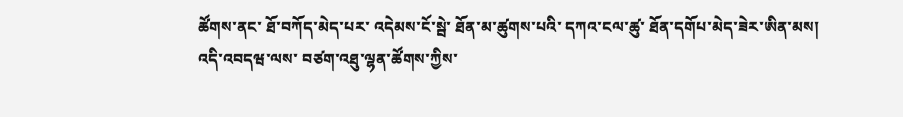ཚོགས་ནང་ ཐོ་བཀོད་མེད་པར་ འདེམས་ངོ་སྦེ་ ཐོན་མ་ཚུགས་པའི་ དཀའ་ངལ་ཚུ་ ཐོན་དགོཔ་མེད་ཟེར་ཨིན་མས།
འདི་འབདཝ་ལས་ བཙག་འཐུ་ལྷན་ཚོགས་ཀྱིས་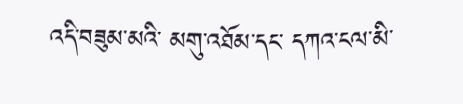འདི་བཟུམ་མའི་ མགུ་འཐོམ་དང་ དཀའ་ངལ་མི་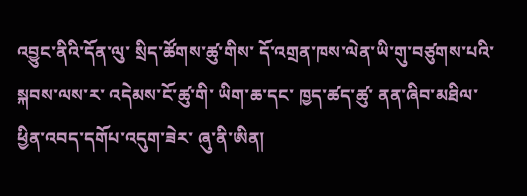འབྱུང་ནིའི་དོན་ལུ་ སྲིད་ཚོགས་ཚུ་གིས་ དོ་འགྲན་ཁས་ལེན་ཡི་གུ་བཙུགས་པའི་སྐབས་ལས་ར་ འདེམས་ངོ་ཚུ་གི་ ཡིག་ཆ་དང་ ཁྱད་ཚད་ཚུ་ ནན་ཞིབ་མཐིལ་ཕྱིན་འབད་དགོཔ་འདུག་ཟེར་ ཞུ་ནི་ཨིན།